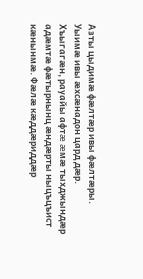Азты цыдимæ фæлтæр ивы фæлтæры. Уыимæ ивы æхсæнадон цард дæр.
Хъыгагæн, рауайы афтæ æмæ тыхджындæр адæмтæ фæтырнынц æндæрты ныцъцъист кæнынмæ. Фæлæ кæддæриддæр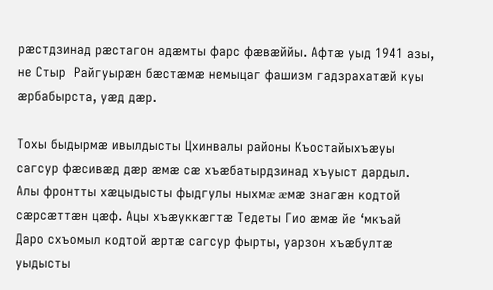рæстдзинад рæстагон адæмты фарс фæвæййы. Афтæ уыд 1941 азы, не Стыр  Райгуырæн бæстæмæ немыцаг фашизм гадзрахатæй куы æрбабырста, уæд дæр.

Тохы быдырмæ ивылдысты Цхинвалы районы Къостайыхъæуы сагсур фæсивæд дæр æмæ сæ хъæбатырдзинад хъуыст дардыл. Алы фронтты хæцыдысты фыдгулы ныхмæ æмæ знагæн кодтой сæрсæттæн цæф. Ацы хъæуккæгтæ Тедеты Гио æмæ йе ‘мкъай Даро схъомыл кодтой æртæ сагсур фырты, уарзон хъæбултæ уыдысты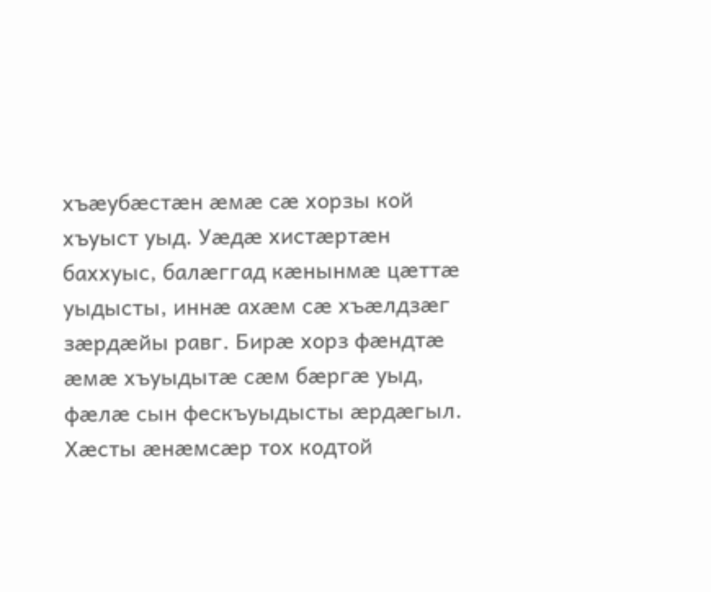хъæубæстæн æмæ сæ хорзы кой хъуыст уыд. Уæдæ хистæртæн баххуыс, балæггад кæнынмæ цæттæ уыдысты, иннæ ахæм сæ хъæлдзæг зæрдæйы равг. Бирæ хорз фæндтæ æмæ хъуыдытæ сæм бæргæ уыд, фæлæ сын фескъуыдысты æрдæгыл. Хæсты æнæмсæр тох кодтой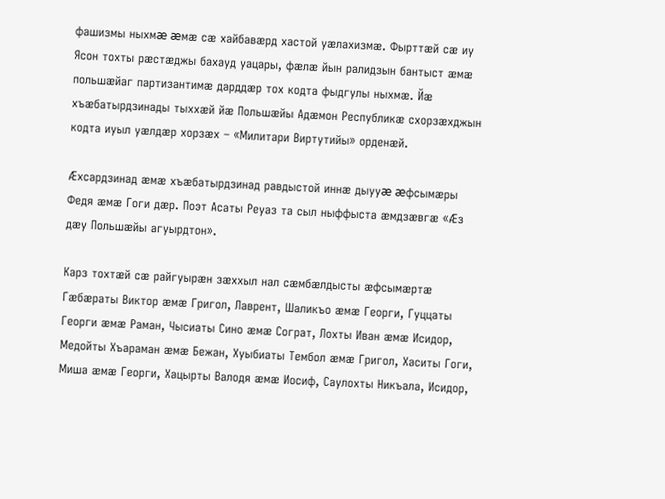фашизмы ныхмæ æмæ сæ хайбавæрд хастой уæлахизмæ. Фырттæй сæ иу Ясон тохты рæстæджы бахауд уацары, фæлæ йын ралидзын бантыст æмæ польшæйаг партизантимæ дарддæр тох кодта фыдгулы ныхмæ. Йæ хъæбатырдзинады тыххæй йæ Польшæйы Адæмон Республикæ схорзæхджын кодта иуыл уæлдæр хорзæх – «Милитари Виртутийы» орденæй.

Æхсардзинад æмæ хъæбатырдзинад равдыстой иннæ дыууæ æфсымæры Федя æмæ Гоги дæр. Поэт Асаты Реуаз та сыл ныффыста æмдзæвгæ «Æз дæу Польшæйы агуырдтон».

Карз тохтæй сæ райгуырæн зæххыл нал сæмбæлдысты æфсымæртæ Гæбæраты Виктор æмæ Григол, Лаврент, Шаликъо æмæ Георги, Гуццаты Георги æмæ Раман, Чысиаты Сино æмæ Сограт, Лохты Иван æмæ Исидор, Медойты Хъараман æмæ Бежан, Хуыбиаты Тембол æмæ Григол, Хаситы Гоги, Миша æмæ Георги, Хацырты Валодя æмæ Иосиф, Саулохты Никъала, Исидор,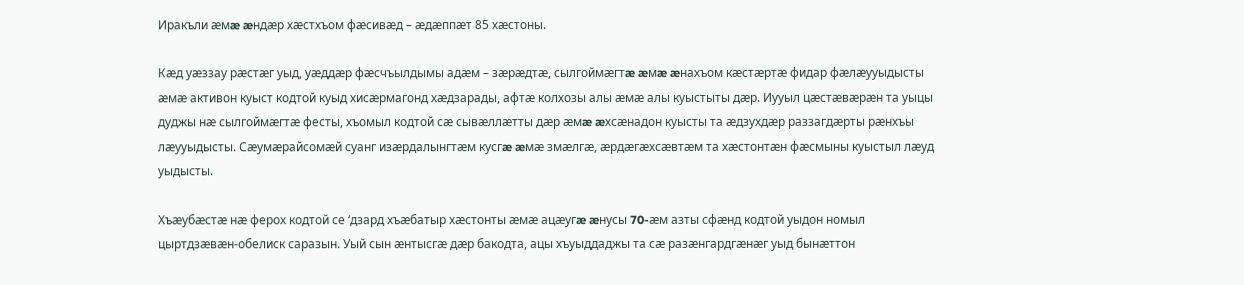Иракъли æмæ æндæр хæстхъом фæсивæд – æдæппæт 85 хæстоны.

Кæд уæззау рæстæг уыд, уæддæр фæсчъылдымы адæм – зæрæдтæ, сылгоймæгтæ æмæ æнахъом кæстæртæ фидар фæлæууыдысты æмæ активон куыст кодтой куыд хисæрмагонд хæдзарады, афтæ колхозы алы æмæ алы куыстыты дæр. Иууыл цæстæвæрæн та уыцы дуджы нæ сылгоймæгтæ фесты, хъомыл кодтой сæ сывæллæтты дæр æмæ æхсæнадон куысты та æдзухдæр раззагдæрты рæнхъы лæууыдысты. Сæумæрайсомæй суанг изæрдалынгтæм кусгæ æмæ змæлгæ, æрдæгæхсæвтæм та хæстонтæн фæсмыны куыстыл лæуд уыдысты.

Хъæубæстæ нæ ферох кодтой се ‘дзард хъæбатыр хæстонты æмæ ацæугæ æнусы 70-æм азты сфæнд кодтой уыдон номыл цыртдзæвæн-обелиск саразын. Уый сын æнтысгæ дæр бакодта, ацы хъуыддаджы та сæ разæнгардгæнæг уыд бынæттон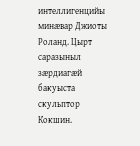интеллигенцийы минæвар Джиоты Роланд. Цырт саразыныл зæрдиагæй бакуыста скульптор Кокшин.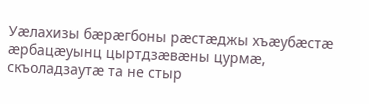Уæлахизы бæрæгбоны рæстæджы хъæубæстæ æрбацæуынц цыртдзæвæны цурмæ, скъоладзаутæ та не стыр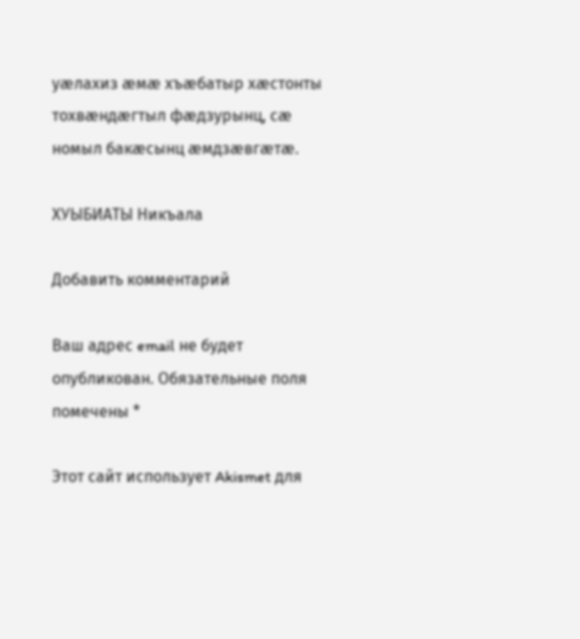уæлахиз æмæ хъæбатыр хæстонты тохвæндæгтыл фæдзурынц, сæ номыл бакæсынц æмдзæвгæтæ.

ХУЫБИАТЫ Никъала

Добавить комментарий

Ваш адрес email не будет опубликован. Обязательные поля помечены *

Этот сайт использует Akismet для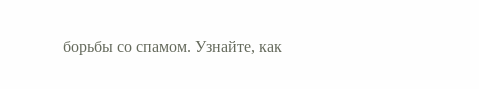борьбы со спамом. Узнайте, как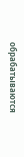обрабатываются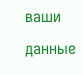ваши данные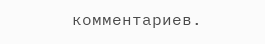комментариев.